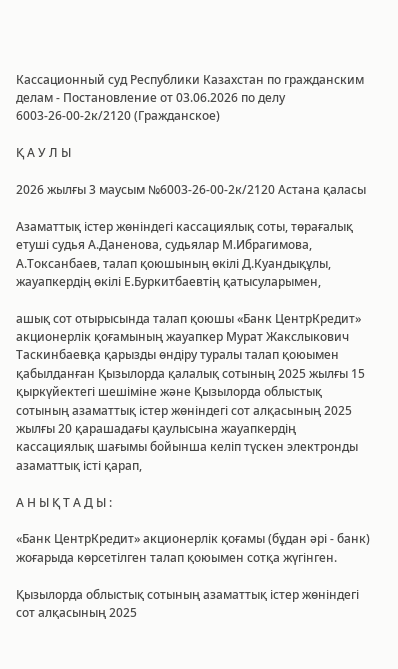Кассационный суд Республики Казахстан по гражданским делам - Постановление от 03.06.2026 по делу 6003-26-00-2к/2120 (Гражданское)

Қ А У Л Ы

2026 жылғы 3 маусым №6003-26-00-2к/2120 Астана қаласы

Азаматтық істер жөніндегі кассациялық соты, төрағалық етуші судья А.Даненова, судьялар М.Ибрагимова, А.Токсанбаев, талап қоюшының өкілі Д.Куандықұлы, жауапкердің өкілі Е.Буркитбаевтің қатысуларымен,

ашық сот отырысында талап қоюшы «Банк ЦентрКредит» акционерлік қоғамының жауапкер Мурат Жакслыкович Таскинбаевқа қарызды өндіру туралы талап қоюымен қабылданған Қызылорда қалалық сотының 2025 жылғы 15 қыркүйектегі шешіміне және Қызылорда облыстық сотының азаматтық істер жөніндегі сот алқасының 2025 жылғы 20 қарашадағы қаулысына жауапкердің кассациялық шағымы бойынша келіп түскен электронды азаматтық істі қарап,

А Н Ы Қ Т А Д Ы :

«Банк ЦентрКредит» акционерлік қоғамы (бұдан әрі - банк) жоғарыда көрсетілген талап қоюымен сотқа жүгінген.

Қызылорда облыстық сотының азаматтық істер жөніндегі сот алқасының 2025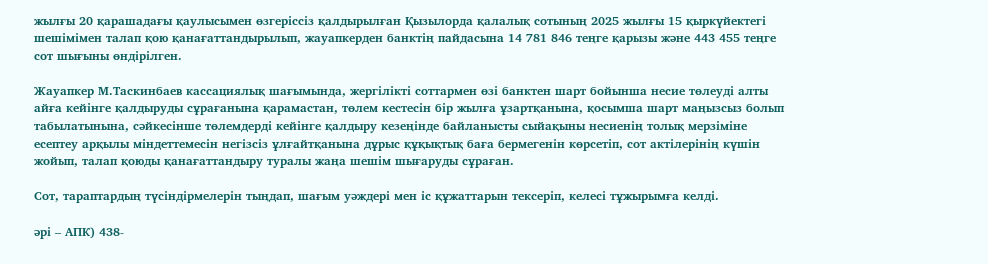жылғы 20 қарашадағы қаулысымен өзгеріссіз қалдырылған Қызылорда қалалық сотының 2025 жылғы 15 қыркүйектегі шешімімен талап қою қанағаттандырылып, жауапкерден банктің пайдасына 14 781 846 теңге қарызы және 443 455 теңге сот шығыны өндірілген.

Жауапкер М.Таскинбаев кассациялық шағымында, жергілікті соттармен өзі банктен шарт бойынша несие төлеуді алты айға кейінге қалдыруды сұрағанына қарамастан, төлем кестесін бір жылға ұзартқанына, қосымша шарт маңызсыз болып табылатынына, сәйкесінше төлемдерді кейінге қалдыру кезеңінде байланысты сыйақыны несиенің толық мерзіміне есептеу арқылы міндеттемесін негізсіз ұлғайтқанына дұрыс құқықтық баға бермегенін көрсетіп, сот актілерінің күшін жойып, талап қоюды қанағаттандыру туралы жаңа шешім шығаруды сұраған.

Сот, тараптардың түсіндірмелерін тыңдап, шағым уәждері мен іс құжаттарын тексеріп, келесі тұжырымға келді.

әрі – АПК) 438-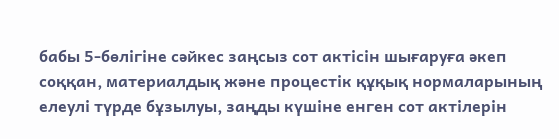бабы 5-бөлігіне сәйкес заңсыз сот актiсiн шығаруға әкеп соққан, материалдық және процестік құқық нормаларының елеулi түрде бұзылуы, заңды күшіне енген сот актілерін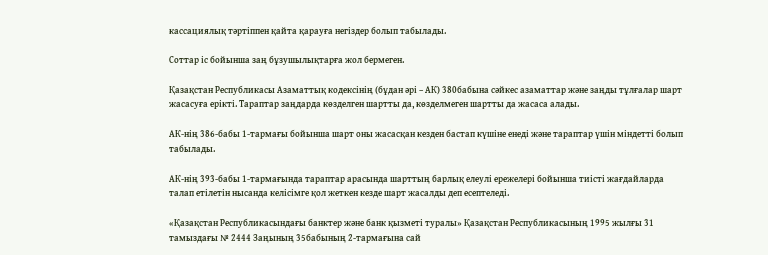кассациялық тәртіппен қайта қарауға негiздер болып табылады.

Соттар іс бойынша заң бұзушылықтарға жол бермеген.

Қазақстан Республикасы Азаматтық кодексінің (бұдан әрі – АК) 380бабына сәйкес азаматтар және заңды тұлғалар шарт жасасуға ерiктi. Тараптар заңдарда көзделген шартты да, көзделмеген шартты да жасаса алады.

АК-нің 386-бабы 1-тармағы бойынша шарт оны жасасқан кезден бастап күшiне енедi және тараптар үшiн мiндеттi болып табылады.

АК-нің 393-бабы 1-тармағында тараптар арасында шарттың барлық елеулi ережелерi бойынша тиiстi жағдайларда талап етiлетiн нысанда келiсiмге қол жеткен кезде шарт жасалды деп есептеледi.

«Қазақстан Республикасындағы банктер және банк қызметі туралы» Қазақстан Республикасының 1995 жылғы 31 тамыздағы № 2444 Заңының 35бабының 2-тармағына сай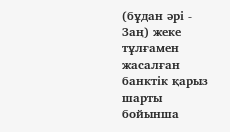(бұдан әрі - Заң) жеке тұлғамен жасалған банктік қарыз шарты бойынша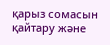қарыз сомасын қайтару және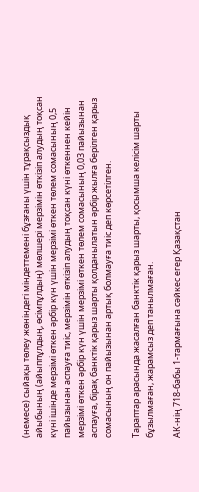(немесе) сыйақы төлеу жөніндегі міндеттемені бұзғаны үшін тұрақсыздық айыбының (айыппұлдың, өсімпұлдың) мөлшері мерзімін өткізіп алудың тоқсан күні ішінде мерзімі өткен әрбір күн үшін мерзімі өткен төлем сомасының 0,5 пайызынан аспауға тиіс, мерзімін өткізіп алудың тоқсан күні өткеннен кейін мерзімі өткен әрбір күн үшін мерзімі өткен төлем сомасының 0,03 пайызынан аспауға, бірақ банктік қарыз шарты қолданылатын әрбір жылға берілген қарыз сомасының он пайызынан артық болмауға тиіс деп көрсетілген.

Тараптар арасында жасалған банктік қарыз шарты, қосымша келісім шарты бұзылмаған, жарамсыз деп танылмаған.

АК-нің 718-бабы 1-тармағына сәйкес егер Қазақстан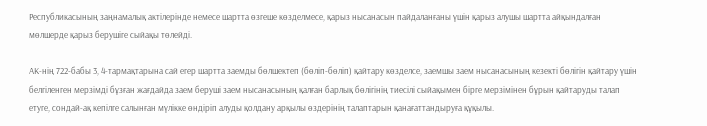Республикасының заңнамалық актiлерiнде немесе шартта өзгеше көзделмесе, қарыз нысанасын пайдаланғаны үшiн қарыз алушы шартта айқындалған мөлшерде қарыз берушiге сыйақы төлейдi.

АК-нің 722-бабы 3, 4-тармақтарына сай егер шартта заемды бөлшектеп (бөлiп-бөлiп) қайтару көзделсе, заемшы заем нысанасының кезектi бөлiгiн қайтару үшiн белгiленген мерзiмдi бұзған жағдайда заем берушi заем нысанасының қалған барлық бөлiгiнiң тиесiлi сыйақымен бiрге мерзiмiнен бұрын қайтаруды талап етуге, сондай-ақ кепілге салынған мүлікке өндіріп алуды қолдану арқылы өздерінің талаптарын қанағаттандыруға құқылы.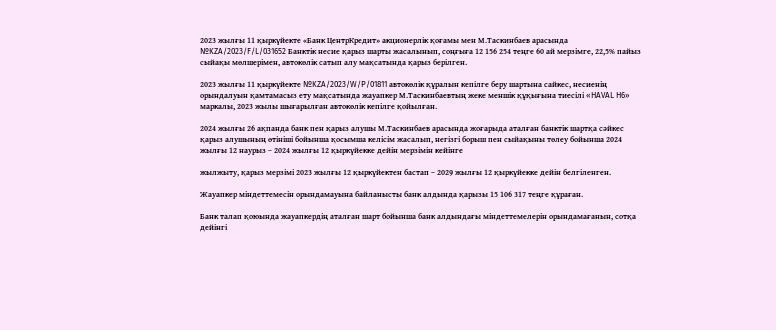2023 жылғы 11 қыркүйекте «Банк ЦентрКредит» акционерлік қоғамы мен М.Таскинбаев арасында №KZA/2023/F/L/031652 Банктік несие қарыз шарты жасалынып, соңғыға 12 156 254 теңге 60 ай мерзімге, 22,5% пайыз сыйақы мөлшерімен, автокөлік сатып алу мақсатында қарыз берілген.

2023 жылғы 11 қыркүйекте №KZA/2023/W/P/01811 автокөлік құралын кепілге беру шартына сайкес, несиенің орындалуын қамтамасыз ету мақсатында жауапкер М.Таскинбаевтың жеке меншік құқығына тиесілі «HAVAL H6» маркалы, 2023 жылы шығарылған автокөлік кепілге қойылған.

2024 жылғы 26 ақпанда банк пен қарыз алушы М.Таскинбаев арасында жоғарыда аталған банктік шартқа сәйкес қарыз алушының өтініші бойынша қосымша келісім жасалып, негізгі борыш пен сыйақыны төлеу бойынша 2024 жылғы 12 наурыз – 2024 жылғы 12 қыркүйекке дейін мерзімін кейінге

жылжыту, қарыз мерзімі 2023 жылғы 12 қыркүйектен бастап – 2029 жылғы 12 қыркүйекке дейін белгіленген.

Жауапкер міндеттемесін орындамауына байланысты банк алдында қарызы 15 106 317 теңге құраған.

Банк талап қоюында жауапкердің аталған шарт бойынша банк алдындағы міндеттемелерін орындамағанын, сотқа дейінгі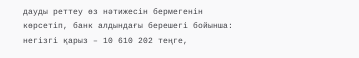дауды реттеу өз нәтижесін бермегенін көрсетіп, банк алдындағы берешегі бойынша: негізгі қарыз – 10 610 202 теңге,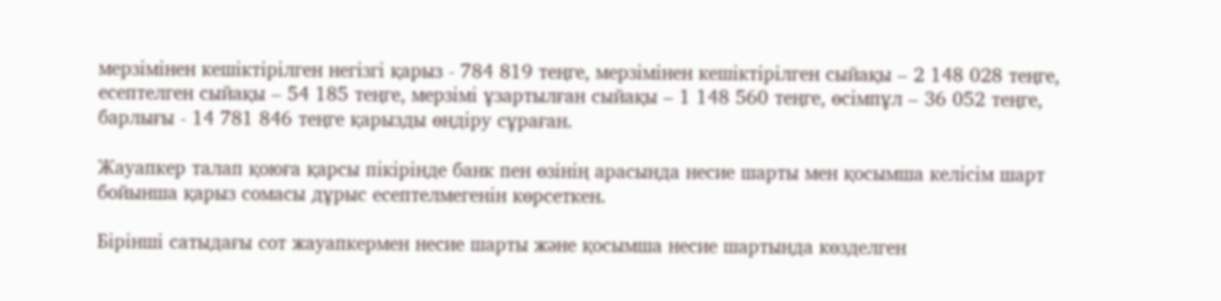мерзімінен кешіктірілген негізгі қарыз - 784 819 теңге, мерзімінен кешіктірілген сыйақы – 2 148 028 теңге, есептелген сыйақы – 54 185 теңге, мерзімі ұзартылған сыйақы – 1 148 560 теңге, өсімпұл – 36 052 теңге, барлығы - 14 781 846 теңге қарызды өндіру сұраған.

Жауапкер талап қоюға қарсы пікірінде банк пен өзінің арасында несие шарты мен қосымша келісім шарт бойынша қарыз сомасы дұрыс есептелмегенін көрсеткен.

Бірінші сатыдағы сот жауапкермен несие шарты және қосымша несие шартында көзделген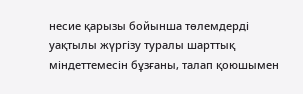несие қарызы бойынша төлемдерді уақтылы жүргізу туралы шарттық міндеттемесін бұзғаны, талап қоюшымен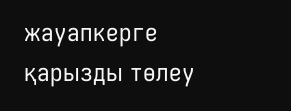жауапкерге қарызды төлеу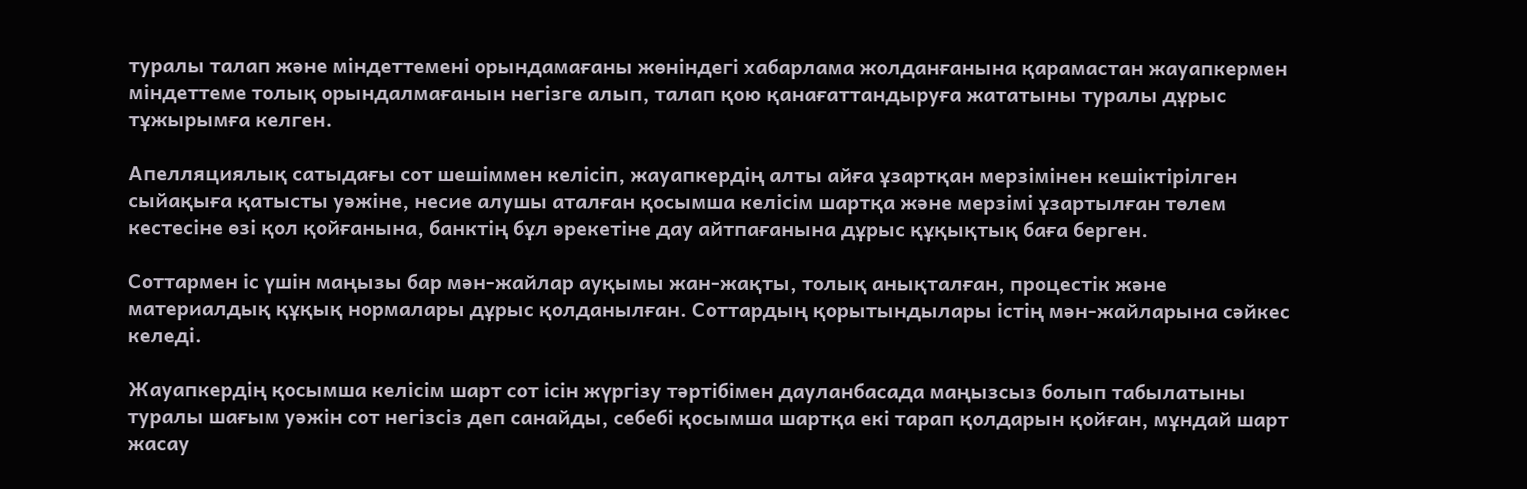туралы талап және міндеттемені орындамағаны жөніндегі хабарлама жолданғанына қарамастан жауапкермен міндеттеме толық орындалмағанын негізге алып, талап қою қанағаттандыруға жататыны туралы дұрыс тұжырымға келген.

Апелляциялық сатыдағы сот шешіммен келісіп, жауапкердің алты айға ұзартқан мерзімінен кешіктірілген сыйақыға қатысты уәжіне, несие алушы аталған қосымша келісім шартқа және мерзімі ұзартылған төлем кестесіне өзі қол қойғанына, банктің бұл әрекетіне дау айтпағанына дұрыс құқықтық баға берген.

Соттармен іс үшін маңызы бар мəн-жайлар ауқымы жан-жақты, толық анықталған, процестік және материалдық құқық нормалары дұрыс қолданылған. Соттардың қорытындылары істің мән-жайларына сәйкес келеді.

Жауапкердің қосымша келісім шарт сот ісін жүргізу тәртібімен дауланбасада маңызсыз болып табылатыны туралы шағым уәжін сот негізсіз деп санайды, себебі қосымша шартқа екі тарап қолдарын қойған, мұндай шарт жасау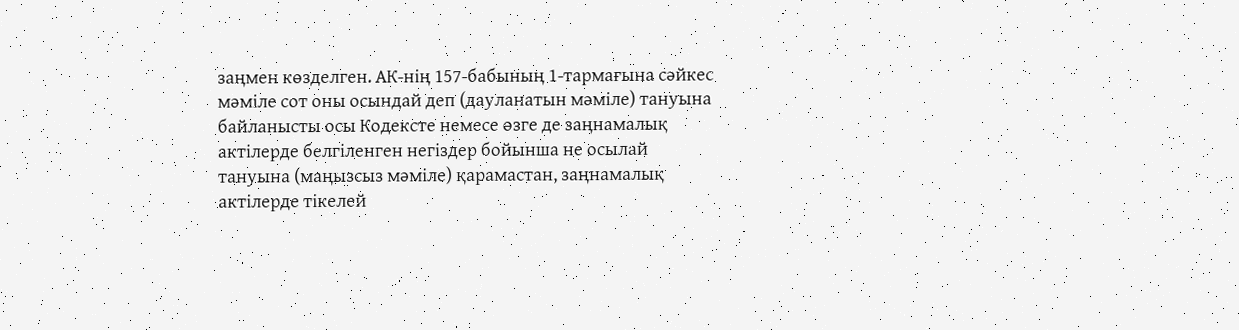заңмен көзделген. АК-нің 157-бабының 1-тармағына сәйкес мәміле сот оны осындай деп (дауланатын мәміле) тануына байланысты осы Кодексте немесе өзге де заңнамалық актілерде белгіленген негіздер бойынша не осылай тануына (маңызсыз мәміле) қарамастан, заңнамалық актілерде тікелей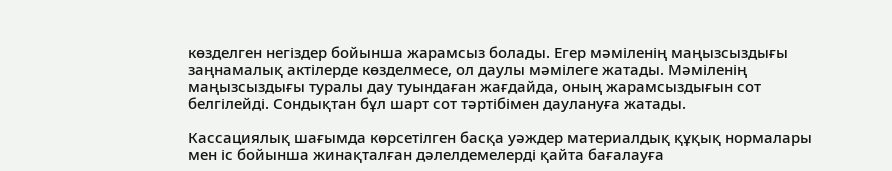көзделген негіздер бойынша жарамсыз болады. Егер мәміленің маңызсыздығы заңнамалық актілерде көзделмесе, ол даулы мәмілеге жатады. Мәміленің маңызсыздығы туралы дау туындаған жағдайда, оның жарамсыздығын сот белгілейді. Сондықтан бұл шарт сот тәртібімен даулануға жатады.

Кассациялық шағымда көрсетілген басқа уәждер материалдық құқық нормалары мен іс бойынша жинақталған дәлелдемелерді қайта бағалауға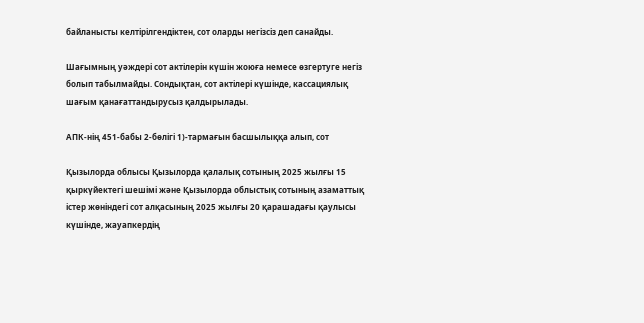байланысты келтірілгендіктен, сот оларды негізсіз деп санайды.

Шағымның уəждері сот актілерін күшін жоюға немесе өзгертуге негіз болып табылмайды. Сондықтан, сот актілері күшінде, кассациялық шағым қанағаттандырусыз қалдырылады.

АПК-нің 451-бабы 2-бөлігі 1)-тармағын басшылыққа алып, сот

Қызылорда облысы Қызылорда қалалық сотының 2025 жылғы 15 қыркүйектегі шешімі және Қызылорда облыстық сотының азаматтық істер жөніндегі сот алқасының 2025 жылғы 20 қарашадағы қаулысы күшінде, жауапкердің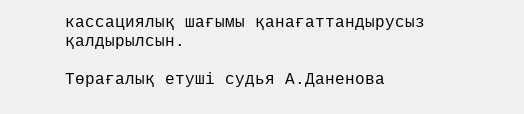кассациялық шағымы қанағаттандырусыз қалдырылсын.

Төрағалық етуші судья А.Даненова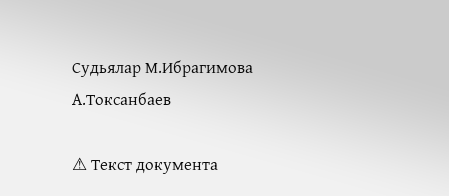Судьялар М.Ибрагимова А.Токсанбаев

⚠ Текст документа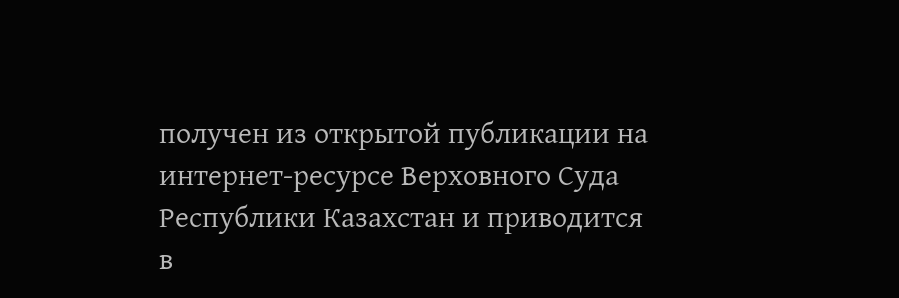получен из открытой публикации на интернет-ресурсе Верховного Суда Республики Казахстан и приводится в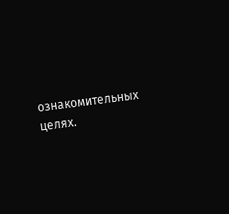ознакомительных целях.